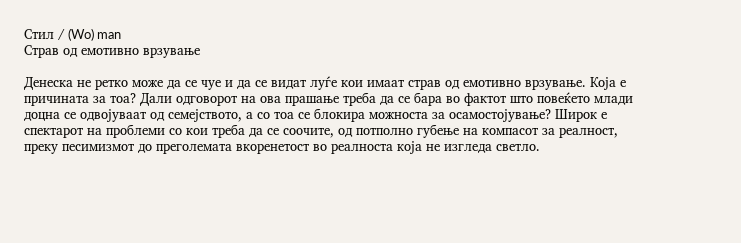Стил / (Wo) man
Страв од емотивно врзување

Денеска не ретко може да се чуе и да се видат луѓе кои имаат страв од емотивно врзување. Која е причината за тоа? Дали одговорот на ова прашање треба да се бара во фактот што повеќето млади доцна се одвојуваат од семејството, а со тоа се блокира можноста за осамостојување? Широк е спектарот на проблеми со кои треба да се соочите, од потполно губење на компасот за реалност, преку песимизмот до преголемата вкоренетост во реалноста која не изгледа светло.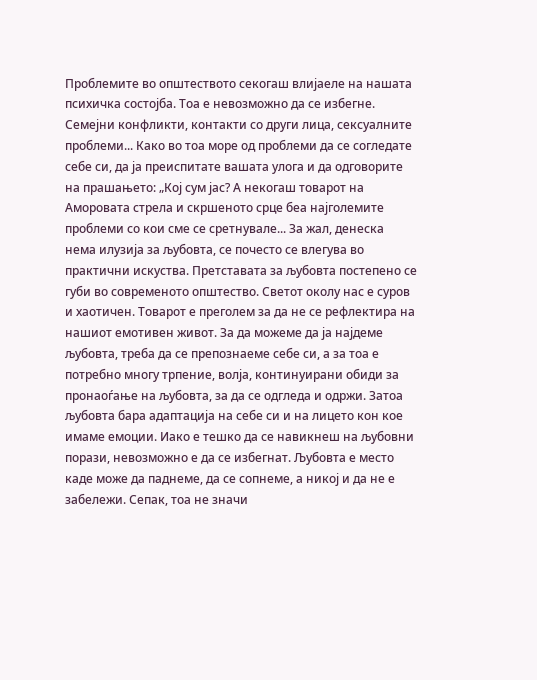Проблемите во општеството секогаш влијаеле на нашата психичка состојба. Тоа е невозможно да се избегне. Семејни конфликти, контакти со други лица, сексуалните проблеми... Како во тоа море од проблеми да се согледате себе си, да ја преиспитате вашата улога и да одговорите на прашањето: „Кој сум јас? А некогаш товарот на Аморовата стрела и скршеното срце беа најголемите проблеми со кои сме се сретнувале... За жал, денеска нема илузија за љубовта, се почесто се влегува во практични искуства. Претставата за љубовта постепено се губи во современото општество. Светот околу нас е суров и хаотичен. Товарот е преголем за да не се рефлектира на нашиот емотивен живот. За да можеме да ја најдеме љубовта, треба да се препознаеме себе си, а за тоа е потребно многу трпение, волја, континуирани обиди за пронаоѓање на љубовта, за да се одгледа и одржи. Затоа љубовта бара адаптација на себе си и на лицето кон кое имаме емоции. Иако е тешко да се навикнеш на љубовни порази, невозможно е да се избегнат. Љубовта е место каде може да паднеме, да се сопнеме, а никој и да не е забележи. Сепак, тоа не значи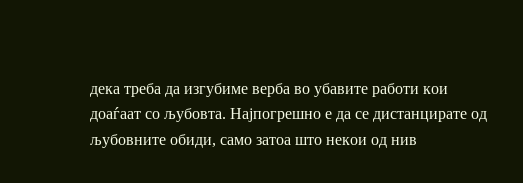дека треба да изгубиме верба во убавите работи кои доаѓаат со љубовта. Најпогрешно е да се дистанцирате од љубовните обиди, само затоа што некои од нив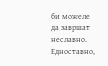би можеле да завршат неславно. Едноставно,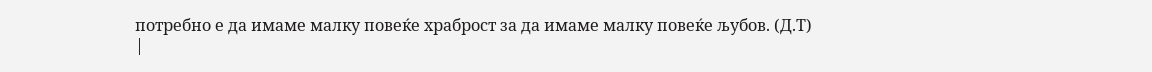потребно е да имаме малку повеќе храброст за да имаме малку повеќе љубов. (Д.Т)
|